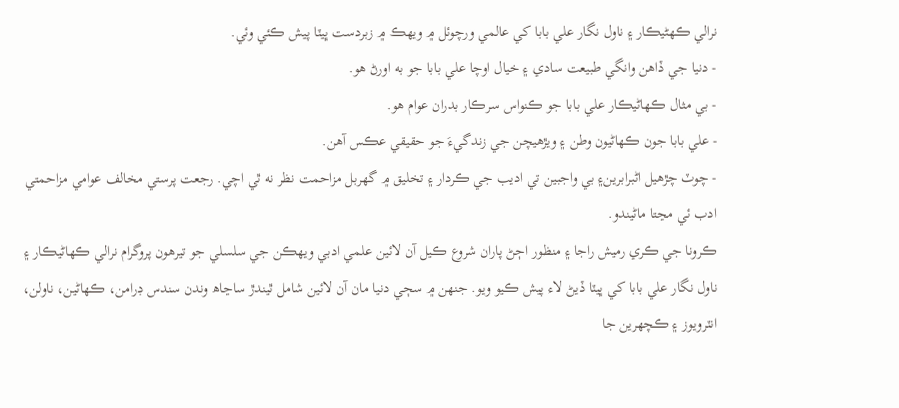نرالي ڪھڻيڪار ۽ ناول نگار علي بابا کي عالمي ورچوئل ۾ ويھڪ ۾ زبردست ڀيٽا پيش ڪئي وئي.
- دنيا جي ڏاھن وانگي طبيعت سادي ۽ خيال اوچا علي بابا جو به اورڻ ھو.
- بي مثال ڪھاڻيڪار علي بابا جو ڪنواس سرڪار بدران عوام ھو.
- علي بابا جون ڪهاڻيون وطن ۽ ويڙهيچن جي زندگيءَ جو حقيقي عڪس آھن.
- چوٽ چڙھيل اڻبرابرين۽ بي واجبين تي اديب جي ڪردار ۽ تخليق ۾ گھربل مزاحمت نظر نه ٿي اچي. رجعت پرستي مخالف عوامي مزاحمتي ادب ئي مڃتا ماڻيندو.
ڪرونا جي ڪري رميش راجا ۽ منظور اڄڻ پاران شروع ڪيل آن لائين علمي ادبي ويھڪن جي سلسلي جو تيرھون پروگرام نرالي ڪھاڻيڪار ۽ ناول نگار علي بابا کي ڀيٽا ڏيڻ لاء پيش ڪيو ويو. جنھن ۾ سڄي دنيا مان آن لائين شامل ٿيندڙ ساڃاھ وندن سندس ڊرامن، ڪھاڻين، ناولن، انٽرويوز ۽ ڪچھرين جا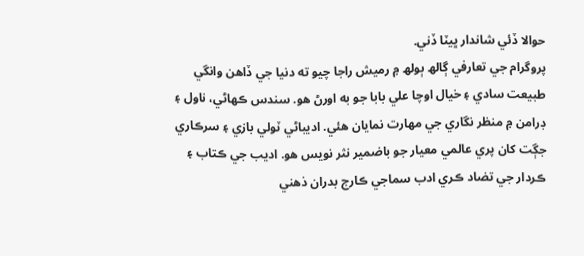حوالا ڏئي شاندار ڀيٽا ڏني.
پروگرام جي تعارفي ڳالھ ٻولھ ۾ رميش راجا چيو ته دنيا جي ڏاھن وانگي طبيعت سادي ۽ خيال اوچا علي بابا جو به اورڻ ھو. سندس ڪھاڻي، ناول ۽ ڊرامن ۾ منظر نگاري جي مھارت نمايان ھئي. اديباڻي ٽولي بازي ۽ سرڪاري جڳت کان پري عالمي معيار جو باضمير نثر نويس ھو. اديب جي ڪتاب ۽ ڪردار جي تضاد ڪري ادب سماجي ڪارج بدران ذھني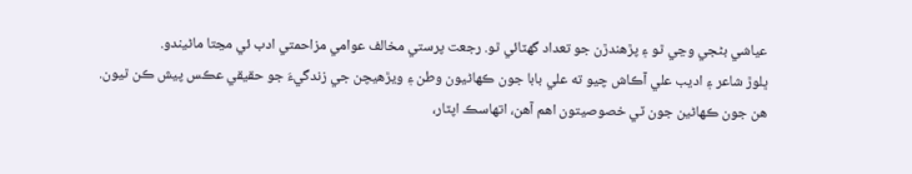عياشي بڻجي وڃي ٿو ۽ پڙھندڙن جو تعداد گھٽائي ٿو. رجعت پرستي مخالف عوامي مزاحمتي ادب ئي مڃتا ماڻيندو.
ڀلوڙ شاعر ۽ اديب علي آڪاش چيو ته علي بابا جون ڪهاڻيون وطن ۽ ويڙهيچن جي زندگيءَ جو حقيقي عڪس پيش ڪن ٿيون. هن جون ڪهاڻين جون ٽي خصوصيتون اهم آهن، اتهاسڪ اپٽار،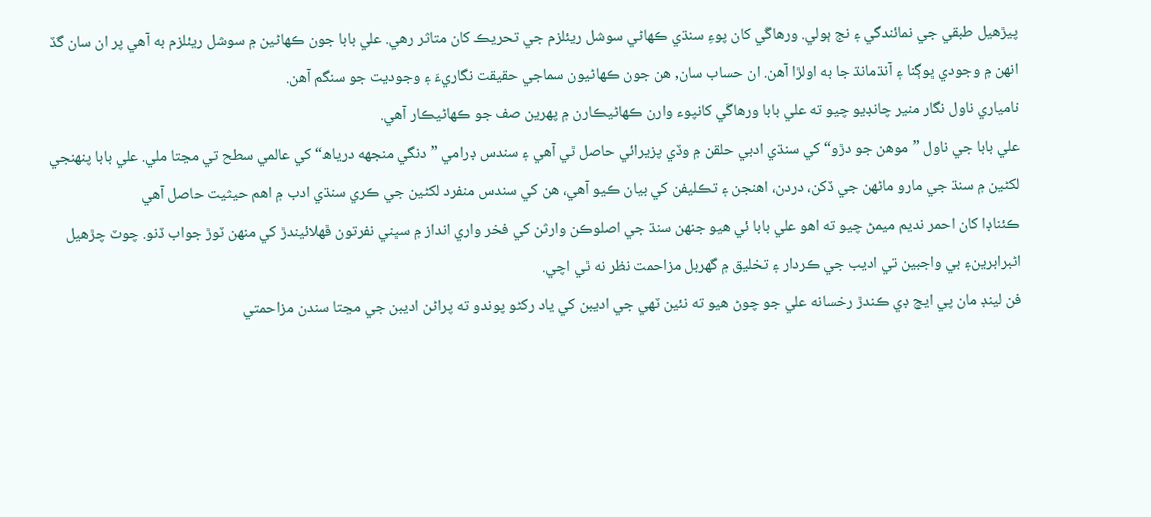پيڙھيل طبقي جي نمائندگي ۽ نج ٻولي. ورهاڱي کان پوءِ سنڌي ڪهاڻي سوشل ريئلزم جي تحريڪ کان متاثر رهي. علي بابا جون ڪهاڻين ۾ سوشل ريئلزم به آهي پر ان سان گڏ انهن ۾ وجودي ڀوڳنا ۽ آنڌمانڌ جا به اولڙا آهن. ان حساب سان, هن جون ڪهاڻيون سماجي حقيقت نگاريءَ ۽ وجوديت جو سنگم آهن.
نامياري ناول نگار منير چانڊيو چيو ته علي بابا ورهاڱي کانپوء وارن ڪهاڻيڪارن ۾ پھرين صف جو ڪھاڻيڪار آھي.
علي بابا جي ناول ”موهن جو دڙو“ کي سنڌي ادبي حلقن ۾ وڏي پزيرائي حاصل ٿي آھي ۽ سندس ڊرامي ”دنگي منجهه درياھ“ کي عالمي سطح تي مڃتا ملي. علي بابا پنهنجي لکڻين ۾ سنڌ جي مارو ماڻھن جي ڏکن، دردن، اهنجن ۽ تڪليفن کي بيان ڪيو آھي، هن کي سندس منفرد لکڻين جي ڪري سنڌي ادب ۾ اهم حيثيت حاصل آھي
ڪئناڊا کان احمر نديم ميمڻ چيو ته اھو علي بابا ئي ھيو جنھن سنڌ جي اصلوڪن وارثن کي فخر واري انداز ۾ سڀني نفرتون ڦھلائيندڙ کي منھن ٽوڙ جواب ڏنو. چوٽ چڙھيل اڻبرابرين۽ بي واجبين تي اديب جي ڪردار ۽ تخليق ۾ گھربل مزاحمت نظر نه ٿي اچي.
فن لينڊ مان پي ايڇ ڊي ڪندڙ رخسانه علي جو چوڻ ھيو ته نئين ٽھي جي اديبن کي ياد رکڻو پوندو ته پراڻن اديبن جي مڃتا سندن مزاحمتي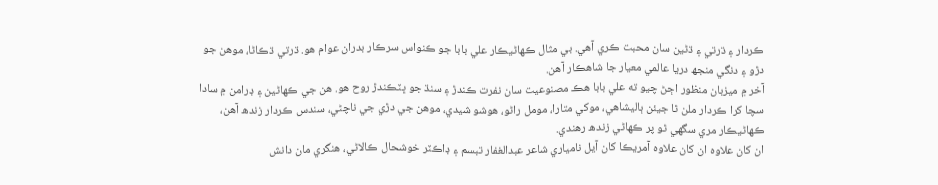ڪردار ۽ ڌرتي ۽ ڌڻين سان محبت ڪري آھي. بي مثال ڪھاڻيڪار علي بابا جو ڪنواس سرڪار بدران عوام ھو. ڌرتي ڌڪاڻا، موھن جو دڙو ۽ دنگي منجھ دريا عالمي معيار جا شاھڪار آھن.
آخر ۾ ميزبان منظور اڄڻ چيو ته علي بابا ھڪ مصنوعيت سان نفرت ڪندڙ ۽ سنڌ جو ڀٽڪندڙ روح هو. ھن جي ڪهاڻين ۽ ڊرامن ۾ سادا سچا کرا ڪردار ملن ٿا جيئن ٻاليشاهي، موکي متارا، مومل راڻو، هوشو شيدي، موهن جي دڙي جي ناچڻي، سندس ڪردار زندھ آهن، ڪهاڻيڪار مري سگھي ٿو پر ڪھاڻي زندھ رھندي.
ان کان علاوه ان کان علاوه آمريڪا کان آيل نامياري شاعر عبدالغفار تبسم ۽ ڊاڪٽر خوشحال ڪالاڻي، ھنگري مان دانش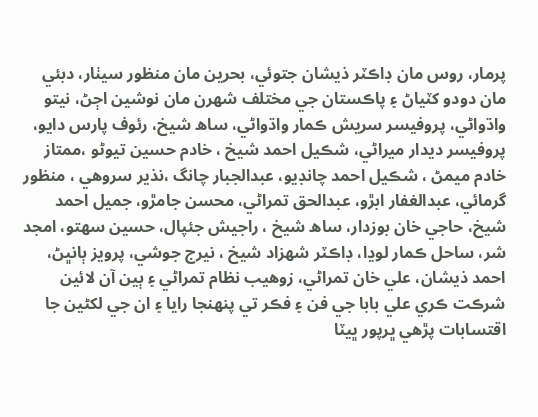پرمار، روس مان ڊاڪٽر ذيشان جتوئي، بحرين مان منظور سيٺار، دبئي مان دودو کٽياڻ ۽ پاڪستان جي مختلف شهرن مان نوشين اڄڻ، نيتو واڌواڻي، پروفيسر سريش ڪمار واڌواڻي، ساھ شيخ، رئوف پارس دايو، پروفيسر ديدار ميراڻي، شڪيل احمد شيخ ، خادم حسين تيوڻو ،ممتاز خادم ميمڻ ، شڪيل احمد چانڊيو، عبدالجبار چانگ ،نذير سروھي ، منظور گرمائي، عبدالغفار ابڙو، عبدالحق تمراڻي، محسن جامڙو، جميل احمد شيخ، حاجي خان بوزدار، ساھ شيخ ، راجيش جئپال، حسين سھتو، امجد شر، ساحل ڪمار لوڍا، ڊاڪٽر شھزاد شيخ ، نيرج جوشي، پرويز ٻانڀڻ، احمد ذيشان، علي خان تمراڻي، زوھيب نظام تمراڻي ۽ ٻين آن لائين شرڪت ڪري علي بابا جي فن ۽ فڪر تي پنھنجا رايا ۽ ان جي لکڻين جا اقتسابات پڙھي ڀرپور ڀيٽا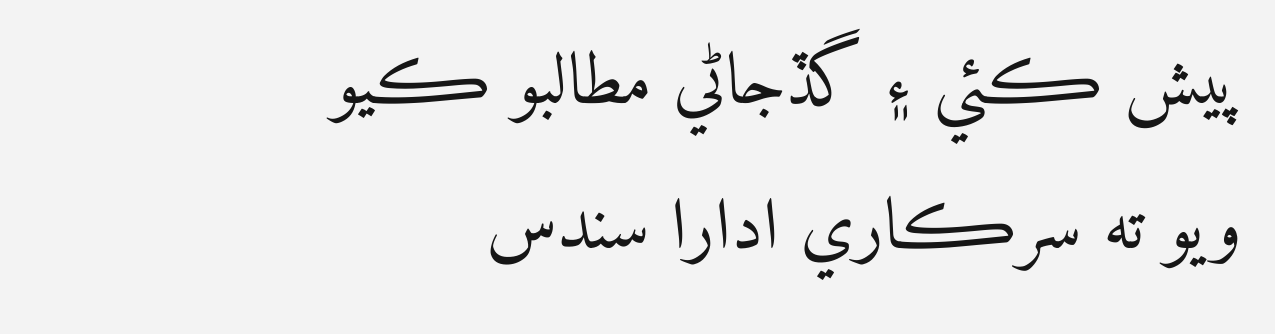پيش ڪئي ۽ گڏجاڻي مطالبو ڪيو ويو ته سرڪاري ادارا سندس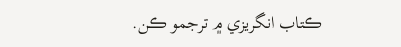ڪتاب انگريزي ۾ ترجمو ڪن.